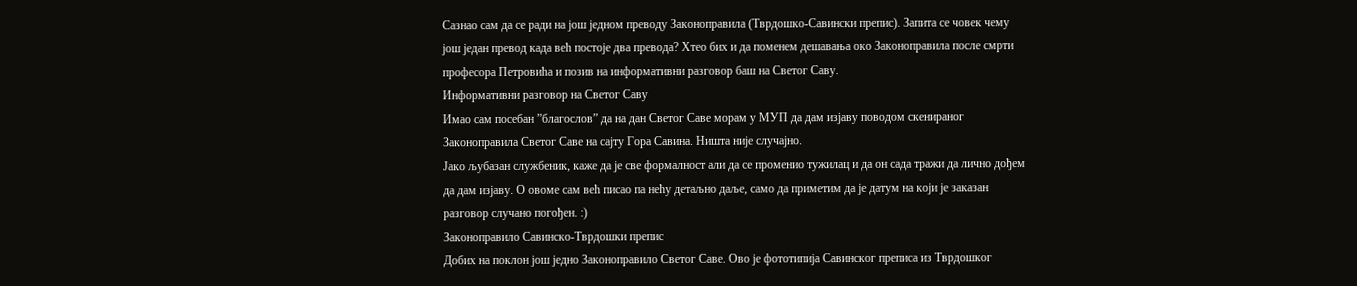Сазнао сам да се ради на још једном преводу Законоправила (Тврдошко-Савински препис). Запита се човек чему још један превод када већ постоје два превода? Хтео бих и да поменем дешавања око Законоправила после смрти професора Петровића и позив на информативни разговор баш на Светог Саву.
Информативни разговор на Светог Саву
Имао сам посебан ”благослов” да на дан Светог Саве морам у МУП да дам изјаву поводом скенираног Законоправила Светог Саве на сајту Гора Савина. Ништа није случајно.
Јако љубазан службеник, каже да је све формалност али да се променио тужилац и да он сада тражи да лично дођем да дам изјаву. О овоме сам већ писао па нећу детаљно даље, само да приметим да је датум на који је заказан разговор случано погођен. :)
Законоправило Савинско-Тврдошки препис
Добих на поклон још једно Законоправило Светог Саве. Ово је фототипија Савинског преписа из Тврдошког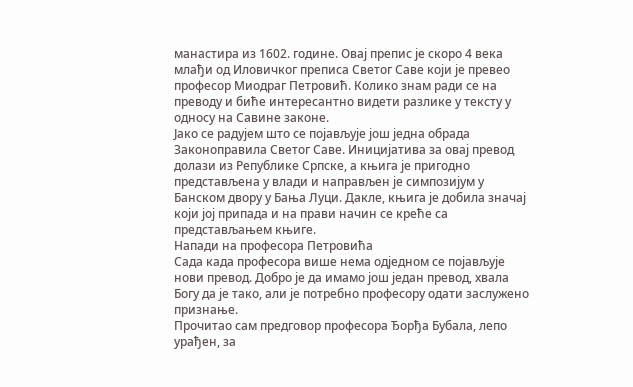манастира из 1602. године. Овај препис је скоро 4 века млађи од Иловичког преписа Светог Саве који је превео професор Миодраг Петровић. Колико знам ради се на преводу и биће интересантно видети разлике у тексту у односу на Савине законе.
Јако се радујем што се појављује још једна обрада Законоправила Светог Саве. Иницијатива за овај превод долази из Републике Српске, а књига је пригодно представљена у влади и направљен је симпозијум у Банском двору у Бања Луци. Дакле, књига је добила значај који јој припада и на прави начин се креће са представљањем књиге.
Напади на професора Петровића
Сада када професора више нема одједном се појављује нови превод. Добро је да имамо још један превод, хвала Богу да је тако, али је потребно професору одати заслужено признање.
Прочитао сам предговор професора Ђорђа Бубала, лепо урађен, за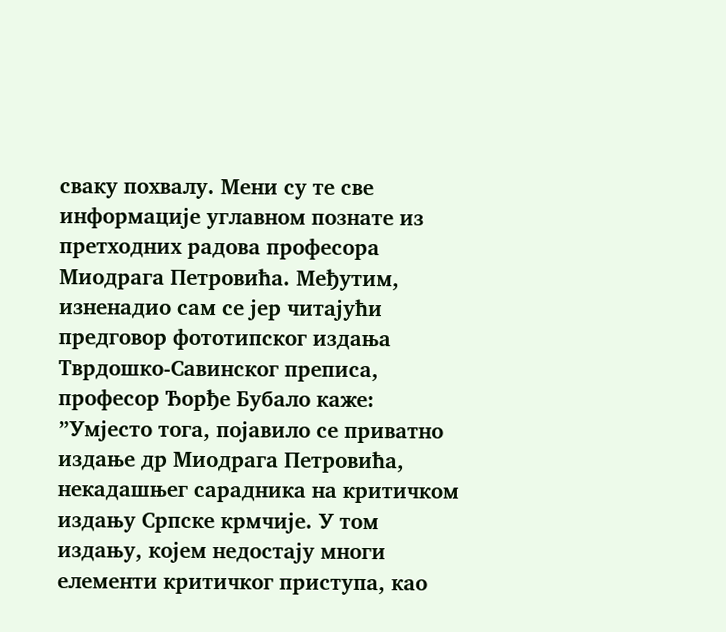сваку похвалу. Мени су те све информације углавном познате из претходних радова професора Миодрага Петровића. Међутим, изненадио сам се јер читајући предговор фототипског издања Тврдошко-Савинског преписа, професор Ђорђе Бубало каже: ”Умјесто тога, појавило се приватно издање др Миодрага Петровића, некадашњег сарадника на критичком издању Српске крмчије. У том издању, којем недостају многи елементи критичког приступа, као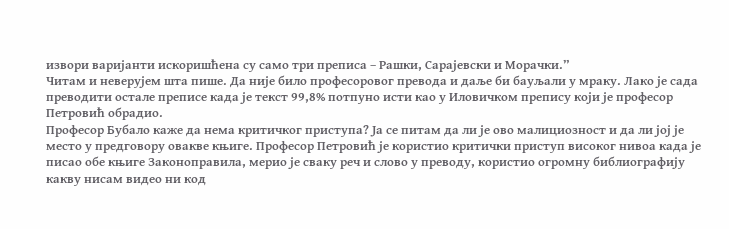извори варијанти искоришћена су само три преписа – Рашки, Сарајевски и Морачки.”
Читам и неверујем шта пише. Да није било професоровог превода и даље би бауљали у мраку. Лако је сада преводити остале преписе када је текст 99,8% потпуно исти као у Иловичком препису који је професор Петровић обрадио.
Професор Бубало каже да нема критичког приступа? Ја се питам да ли је ово малициозност и да ли јој је место у предговору овакве књиге. Професор Петровић је користио критички приступ високог нивоа када је писао обе књиге Законоправила, мерио је сваку реч и слово у преводу, користио огромну библиографију какву нисам видео ни код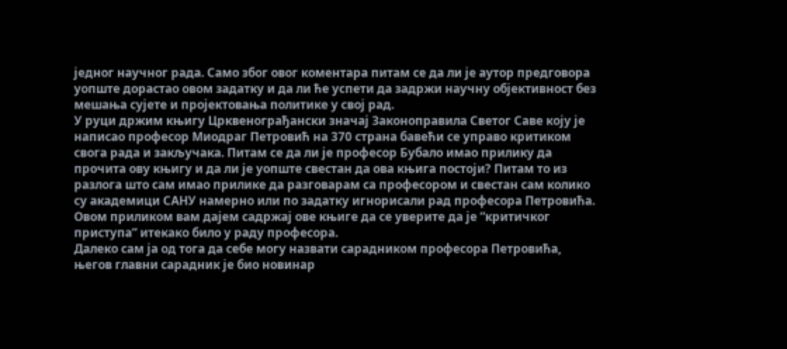једног научног рада. Само због овог коментара питам се да ли је аутор предговора уопште дорастао овом задатку и да ли ће успети да задржи научну објективност без мешања сујете и пројектовања политике у свој рад.
У руци држим књигу Црквенограђански значај Законоправила Светог Саве коју је написао професор Миодраг Петровић на 370 страна бавећи се управо критиком свога рада и закључака. Питам се да ли је професор Бубало имао прилику да прочита ову књигу и да ли је уопште свестан да ова књига постоји? Питам то из разлога што сам имао прилике да разговарам са професором и свестан сам колико су академици САНУ намерно или по задатку игнорисали рад професора Петровића.
Овом приликом вам дајем садржај ове књиге да се уверите да је ”критичког приступа” итекако било у раду професора.
Далеко сам ја од тога да себе могу назвати сарадником професора Петровића, његов главни сарадник је био новинар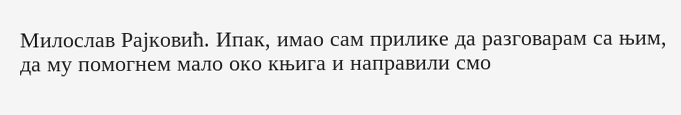Милослав Рајковић. Ипак, имао сам прилике да разговарам са њим, да му помогнем мало око књига и направили смо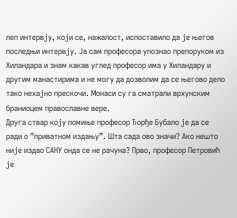леп интервју, који се, нажалост, испоставило да је његов последњи интервју. Ја сам професора упознао препоруком из Хиландара и знам какав углед професор има у Хиландару и другим манастирима и не могу да дозволим да се његово дело тако нехајно прескочи. Монаси су га сматрали врхунским браниоцем православне вере.
Друга ствар коју помиње професор Ђорђе Бубало је да се ради о ”приватном издању”. Шта сада ово значи? Ако нешто није издао САНУ онда се не рачуна? Прво, професор Петровић је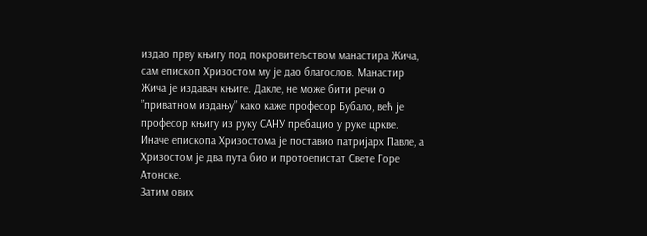издао прву књигу под покровитељством манастира Жича, сам епископ Хризостом му је дао благослов. Манастир Жича је издавач књиге. Дакле, не може бити речи о ”приватном издању” како каже професор Бубало, већ је професор књигу из руку САНУ пребацио у руке цркве. Иначе епископа Хризостома је поставио патријарх Павле, а Хризостом је два пута био и протоепистат Свете Горе Атонске.
Затим ових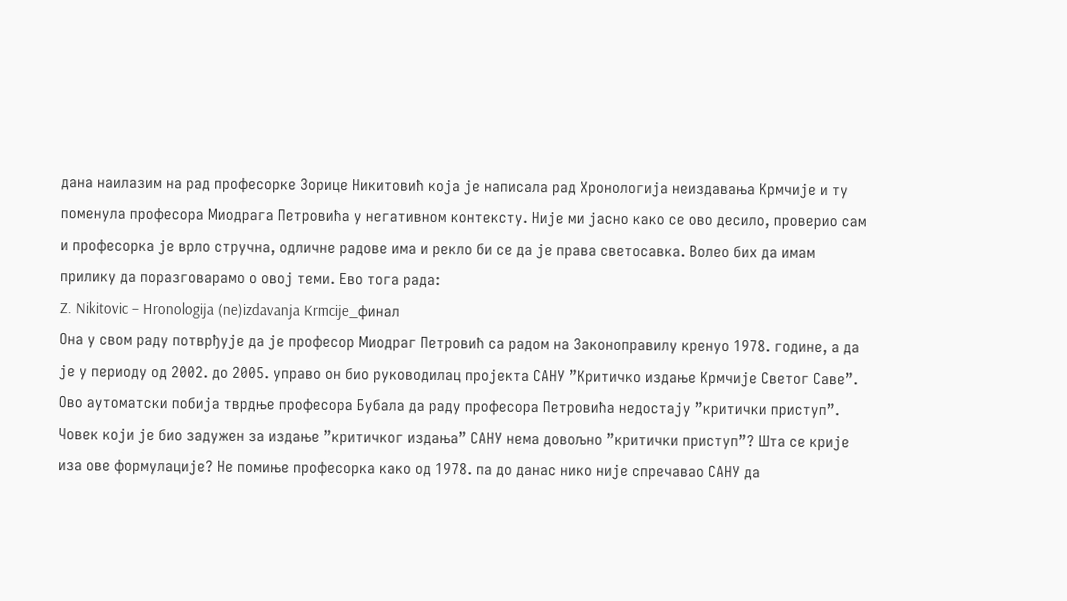дана наилазим на рад професорке Зорице Никитовић која је написала рад Хронологија неиздавања Крмчије и ту поменула професора Миодрага Петровића у негативном контексту. Није ми јасно како се ово десило, проверио сам и професорка је врло стручна, одличне радове има и рекло би се да је права светосавка. Волео бих да имам прилику да поразговарамо о овој теми. Ево тога рада:
Z. Nikitovic – Hronologija (ne)izdavanja Krmcije_финал
Она у свом раду потврђује да је професор Миодраг Петровић са радом на Законоправилу кренуо 1978. године, а да је у периоду од 2002. до 2005. управо он био руководилац пројекта САНУ ”Критичко издање Крмчије Светог Саве”. Ово аутоматски побија тврдње професора Бубала да раду професора Петровића недостају ”критички приступ”.
Човек који је био задужен за издање ”критичког издања” САНУ нема довољно ”критички приступ”? Шта се крије иза ове формулације? Не помиње професорка како од 1978. па до данас нико није спречавао САНУ да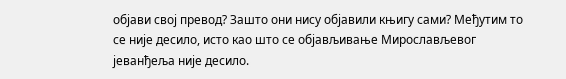објави свој превод? Зашто они нису објавили књигу сами? Међутим то се није десило, исто као што се објављивање Мирослављевог јеванђеља није десило.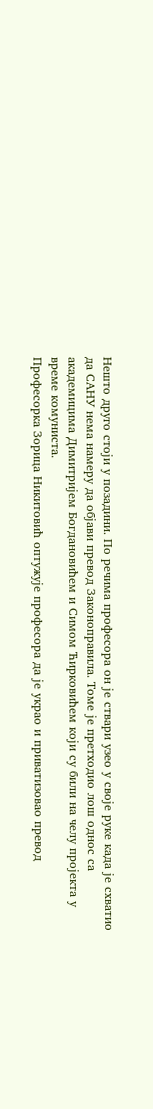Нешто друго стоји у позадини. По речима професора он је ствари узео у своје руке када је схватио да САНУ нема намеру да објави превод Законоправила. Томе је претходио лош однос са академицима Димитријем Богдановићем и Симом Ћирковићем који су били на челу пројекта у време комуниста.
Професорка Зорица Никитовић оптужује професора да је украо и приватизовао превод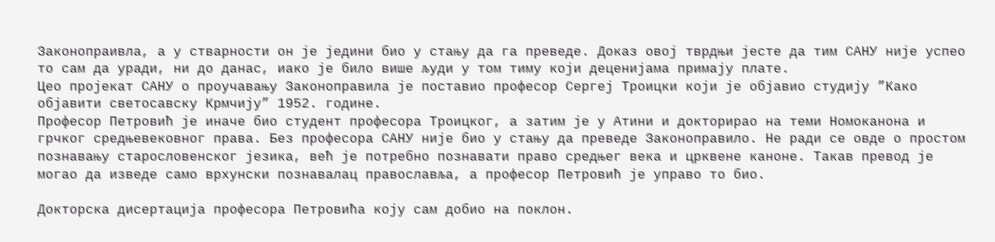Законопраивла, а у стварности он је једини био у стању да га преведе. Доказ овој тврдњи јесте да тим САНУ није успео то сам да уради, ни до данас, иако је било више људи у том тиму који деценијама примају плате.
Цео пројекат САНУ о проучавању Законоправила је поставио професор Сергеј Троицки који је објавио студију ”Како објавити светосавску Крмчију” 1952. године.
Професор Петровић је иначе био студент професора Троицког, а затим је у Атини и докторирао на теми Номоканона и грчког средњевековног права. Без професора САНУ није био у стању да преведе Законоправило. Не ради се овде о простом познавању старословенског језика, већ је потребно познавати право средњег века и црквене каноне. Такав превод је могао да изведе само врхунски познавалац православља, а професор Петровић је управо то био.

Докторска дисертација професора Петровића коју сам добио на поклон.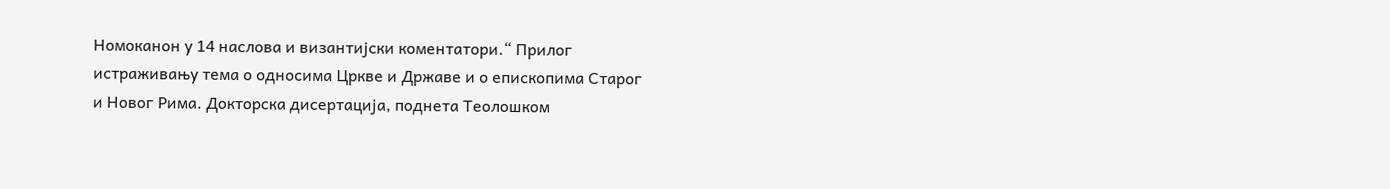Номоканон у 14 наслова и византијски коментатори.“ Прилог истраживању тема о односима Цркве и Државе и о епископима Старог и Новог Рима. Докторска дисертација, поднета Теолошком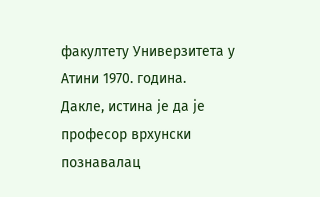факултету Универзитета у Атини 1970. година.
Дакле, истина је да је професор врхунски познавалац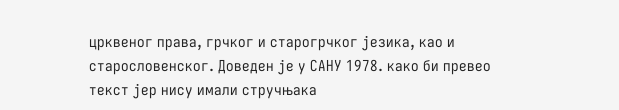црквеног права, грчког и старогрчког језика, као и старословенског. Доведен је у САНУ 1978. како би превео текст јер нису имали стручњака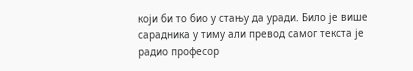који би то био у стању да уради. Било је више сарадника у тиму али превод самог текста је радио професор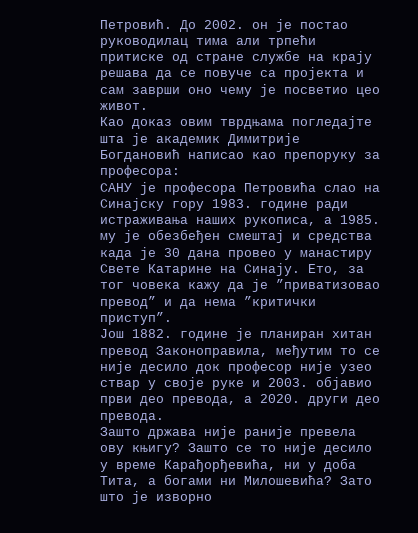Петровић. До 2002. он је постао руководилац тима али трпећи притиске од стране службе на крају решава да се повуче са пројекта и сам заврши оно чему је посветио цео живот.
Као доказ овим тврдњама погледајте шта је академик Димитрије Богдановић написао као препоруку за професора:
САНУ је професора Петровића слао на Синајску гору 1983. године ради истраживања наших рукописа, а 1985. му је обезбеђен смештај и средства када је 30 дана провео у манастиру Свете Катарине на Синају. Ето, за тог човека кажу да је ”приватизовао превод” и да нема ”критички приступ”.
Још 1882. године је планиран хитан превод Законоправила, међутим то се није десило док професор није узео ствар у своје руке и 2003. објавио први део превода, а 2020. други део превода.
Зашто држава није раније превела ову књигу? Зашто се то није десило у време Карађорђевића, ни у доба Тита, а богами ни Милошевића? Зато што је изворно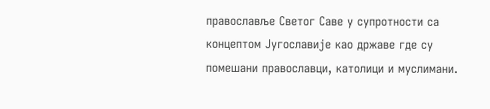православље Светог Саве у супротности са концептом Југославије као државе где су помешани православци, католици и муслимани.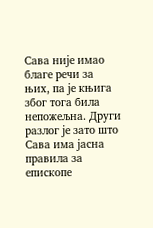Сава није имао благе речи за њих, па је књига због тога била непожељна. Други разлог је зато што Сава има јасна правила за епископе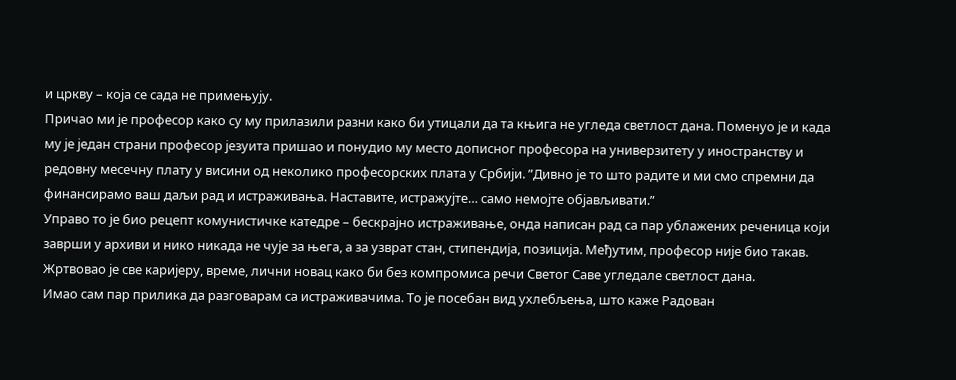и цркву – која се сада не примењују.
Причао ми је професор како су му прилазили разни како би утицали да та књига не угледа светлост дана. Поменуо је и када му је један страни професор језуита пришао и понудио му место дописног професора на универзитету у иностранству и редовну месечну плату у висини од неколико професорских плата у Србији. ”Дивно је то што радите и ми смо спремни да финансирамо ваш даљи рад и истраживања. Наставите, истражујте… само немојте објављивати.”
Управо то је био рецепт комунистичке катедре – бескрајно истраживање, онда написан рад са пар ублажених реченица који заврши у архиви и нико никада не чује за њега, а за узврат стан, стипендија, позиција. Међутим, професор није био такав. Жртвовао је све каријеру, време, лични новац како би без компромиса речи Светог Саве угледале светлост дана.
Имао сам пар прилика да разговарам са истраживачима. То је посебан вид ухлебљења, што каже Радован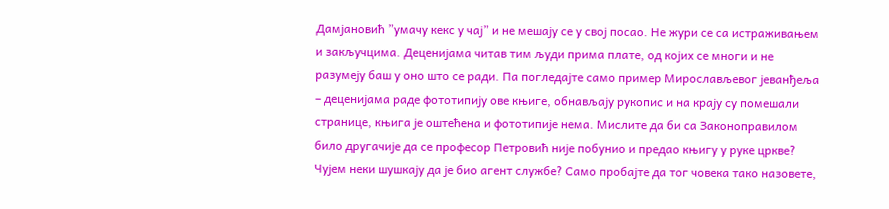Дамјановић ”умачу кекс у чај” и не мешају се у свој посао. Не жури се са истраживањем и закључцима. Деценијама читав тим људи прима плате, од којих се многи и не разумеју баш у оно што се ради. Па погледајте само пример Мирослављевог јеванђеља – деценијама раде фототипију ове књиге, обнављају рукопис и на крају су помешали странице, књига је оштећена и фототипије нема. Мислите да би са Законоправилом било другачије да се професор Петровић није побунио и предао књигу у руке цркве?
Чујем неки шушкају да је био агент службе? Само пробајте да тог човека тако назовете,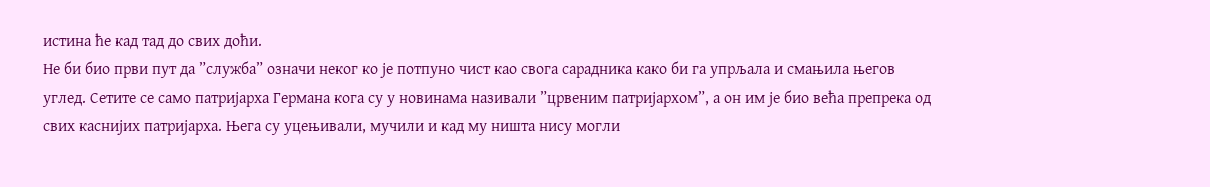истина ће кад тад до свих доћи.
Не би био први пут да ”служба” означи неког ко је потпуно чист као свога сарадника како би га упрљала и смањила његов углед. Сетите се само патријарха Германа кога су у новинама називали ”црвеним патријархом”, а он им је био већа препрека од свих каснијих патријарха. Њега су уцењивали, мучили и кад му ништа нису могли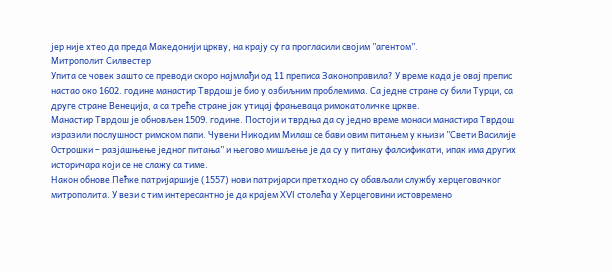јер није хтео да преда Македонији цркву, на крају су га прогласили својим ”агентом”.
Митрополит Силвестер
Упита се човек зашто се преводи скоро најмлађи од 11 преписа Законоправила? У време када је овај препис настао око 1602. године манастир Тврдош је био у озбиљним проблемима. Са једне стране су били Турци, са друге стране Венеција, а са треће стране јак утицај фрањеваца римокатоличке цркве.
Манастир Тврдош је обновљен 1509. године. Постоји и тврдња да су једно време монаси манастира Тврдош изразили послушност римском папи. Чувени Никодим Милаш се бави овим питањем у књизи ”Свети Василије Острошки – разјашњење једног питања” и његово мишљење је да су у питању фалсификати, ипак има других историчара који се не слажу са тиме.
Након обнове Пећке патријаршије (1557) нови патријарси претходно су обављали службу херцеговачког митрополита. У вези с тим интересантно је да крајем XVI столећа у Херцеговини истовремено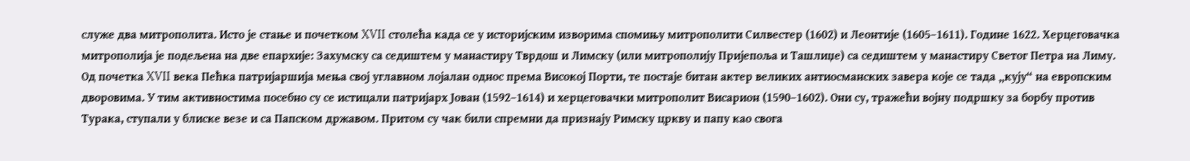служе два митрополита. Исто је стање и почетком XVII столећа када се у историјским изворима спомињу митрополити Силвестер (1602) и Леонтије (1605–1611). Године 1622. Херцеговачка митрополија је подељена на две епархије: Захумску са седиштем у манастиру Тврдош и Лимску (или митрополију Пријепоља и Ташлиџе) са седиштем у манастиру Светог Петра на Лиму.
Од почетка XVII века Пећка патријаршија мења свој углавном лојалан однос према Високој Порти, те постаје битан актер великих антиосманских завера које се тада „кују“ на европским дворовима. У тим активностима посебно су се истицали патријарх Јован (1592–1614) и херцеговачки митрополит Висарион (1590–1602). Они су, тражећи војну подршку за борбу против Турака, ступали у блиске везе и са Папском државом. Притом су чак били спремни да признају Римску цркву и папу као свога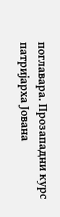поглавара. Прозападни курс патријарха Јована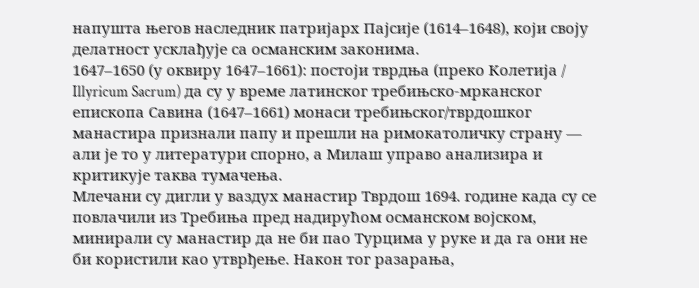напушта његов наследник патријарх Пајсије (1614–1648), који своју делатност усклађује са османским законима.
1647–1650 (у оквиру 1647–1661): постоји тврдња (преко Колетија / Illyricum Sacrum) да су у време латинског требињско-мрканског епископа Савина (1647–1661) монаси требињског/тврдошког манастира признали папу и прешли на римокатоличку страну — али је то у литератури спорно, а Милаш управо анализира и критикује таква тумачења.
Млечани су дигли у ваздух манастир Тврдош 1694. године када су се повлачили из Требиња пред надирућом османском војском, минирали су манастир да не би пао Турцима у руке и да га они не би користили као утврђење. Након тог разарања,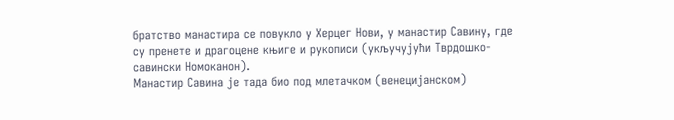братство манастира се повукло у Херцег Нови, у манастир Савину, где су пренете и драгоцене књиге и рукописи (укључујући Тврдошко-савински Номоканон).
Манастир Савина је тада био под млетачком (венецијанском)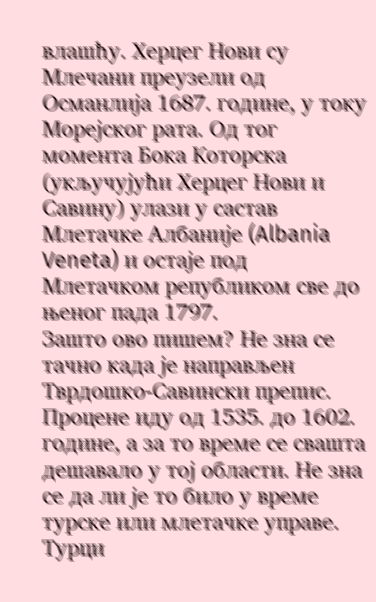влашћу. Херцег Нови су Млечани преузели од Османлија 1687. године, у току Морејског рата. Од тог момента Бока Которска (укључујући Херцег Нови и Савину) улази у састав Млетачке Албаније (Albania Veneta) и остаје под Млетачком републиком све до њеног пада 1797.
Зашто ово пишем? Не зна се тачно када је направљен Тврдошко-Савински препис. Процене иду од 1535. до 1602. године, а за то време се свашта дешавало у тој области. Не зна се да ли је то било у време турске или млетачке управе. Турци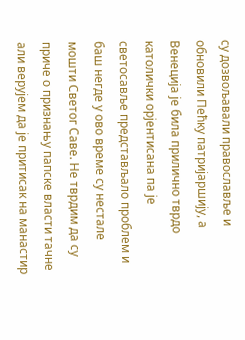су дозвољавали православље и обновили Пећку патријаршију, а Венеција је била прилично тврдо католички орјентисана па је светосавље представљало проблем и баш негде у ово време су нестале мошти Светог Саве. Не тврдим да су приче о признању папске власти тачне али верујем да је притисак на манастир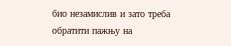био незамислив и зато треба обратити пажњу на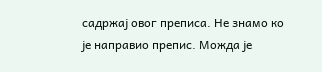садржај овог преписа. Не знамо ко је направио препис. Можда је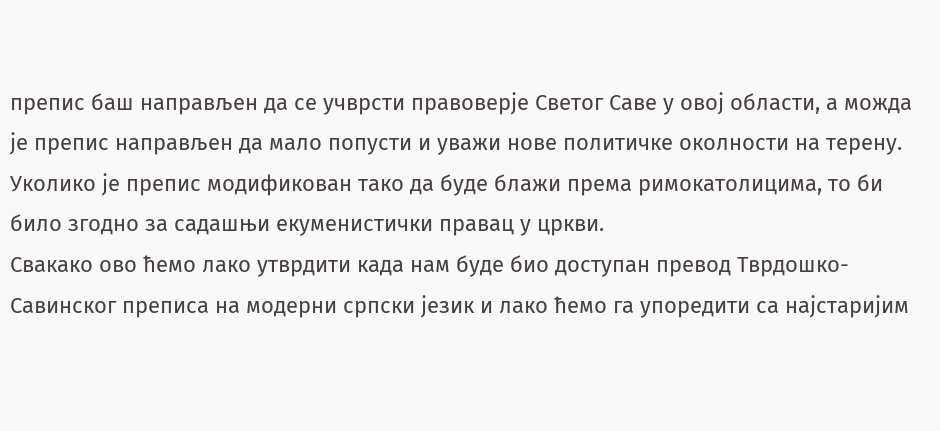препис баш направљен да се учврсти правоверје Светог Саве у овој области, а можда је препис направљен да мало попусти и уважи нове политичке околности на терену.
Уколико је препис модификован тако да буде блажи према римокатолицима, то би било згодно за садашњи екуменистички правац у цркви.
Свакако ово ћемо лако утврдити када нам буде био доступан превод Тврдошко-Савинског преписа на модерни српски језик и лако ћемо га упоредити са најстаријим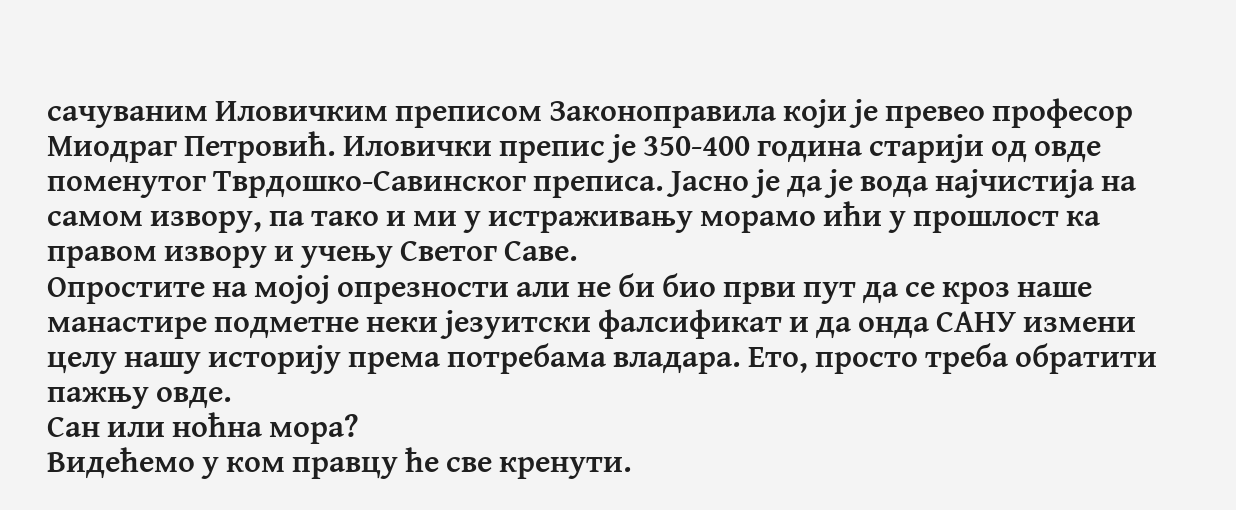сачуваним Иловичким преписом Законоправила који је превео професор Миодраг Петровић. Иловички препис је 350-400 година старији од овде поменутог Тврдошко-Савинског преписа. Јасно је да је вода најчистија на самом извору, па тако и ми у истраживању морамо ићи у прошлост ка правом извору и учењу Светог Саве.
Опростите на мојој опрезности али не би био први пут да се кроз наше манастире подметне неки језуитски фалсификат и да онда САНУ измени целу нашу историју према потребама владара. Ето, просто треба обратити пажњу овде.
Сан или ноћна мора?
Видећемо у ком правцу ће све кренути.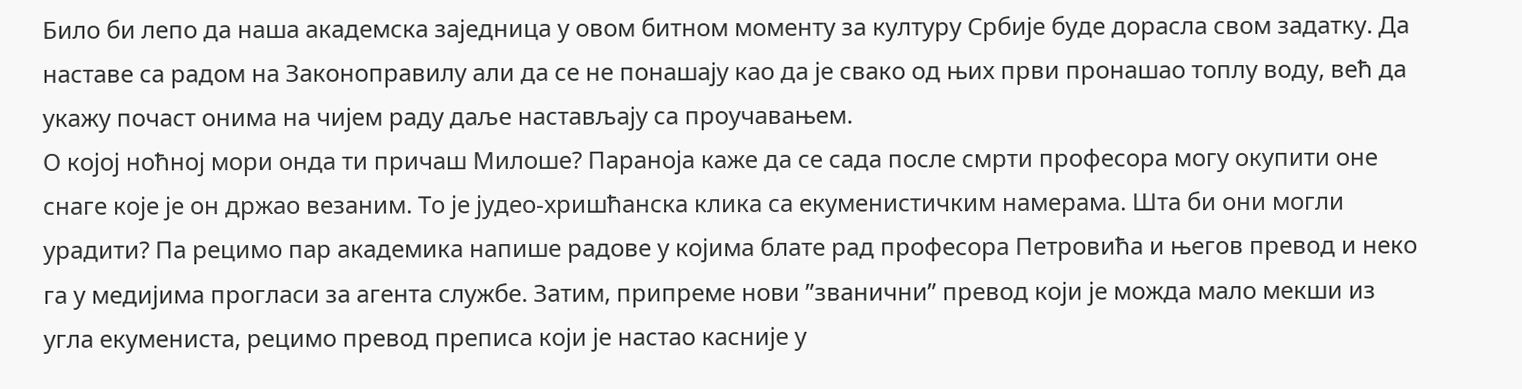Било би лепо да наша академска заједница у овом битном моменту за културу Србије буде дорасла свом задатку. Да наставе са радом на Законоправилу али да се не понашају као да је свако од њих први пронашао топлу воду, већ да укажу почаст онима на чијем раду даље настављају са проучавањем.
О којој ноћној мори онда ти причаш Милоше? Параноја каже да се сада после смрти професора могу окупити оне снаге које је он држао везаним. То је јудео-хришћанска клика са екуменистичким намерама. Шта би они могли урадити? Па рецимо пар академика напише радове у којима блате рад професора Петровића и његов превод и неко га у медијима прогласи за агента службе. Затим, припреме нови ”званични” превод који је можда мало мекши из угла екумениста, рецимо превод преписа који је настао касније у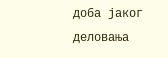доба јаког деловања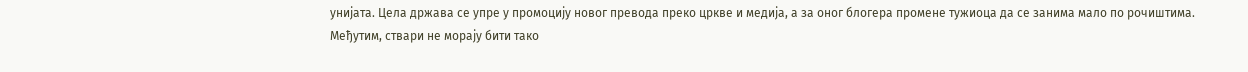унијата. Цела држава се упре у промоцију новог превода преко цркве и медија, а за оног блогера промене тужиоца да се занима мало по рочиштима.
Међутим, ствари не морају бити тако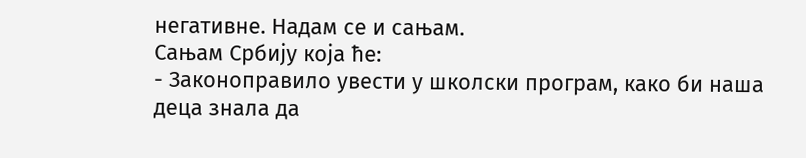негативне. Надам се и сањам.
Сањам Србију која ће:
- Законоправило увести у школски програм, како би наша деца знала да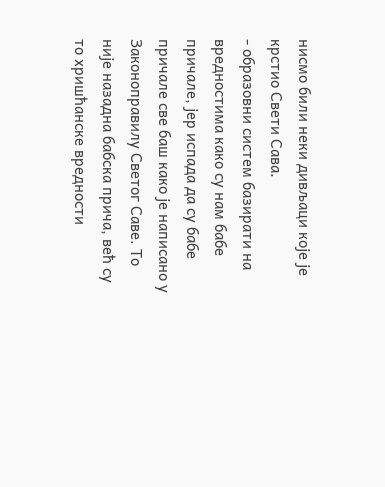нисмо били неки дивљаци које је крстио Свети Сава.
- образовни систем базирати на вредностима како су нам бабе причале, јер испада да су бабе причале све баш како је написано у Законоправилу Светог Саве. То није назадна бабска прича, већ су то хришћанске вредности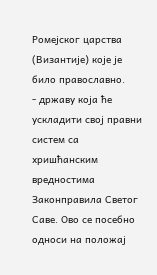Ромејског царства (Византије) које је било православно.
- државу која ће ускладити свој правни систем са хришћанским вредностима Законправила Светог Саве. Ово се посебно односи на положај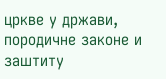цркве у држави, породичне законе и заштиту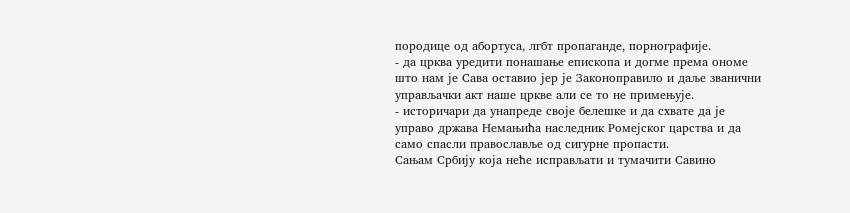породице од абортуса, лгбт пропаганде, порнографије.
- да црква уредити понашање епископа и догме према ономе што нам је Сава оставио јер је Законоправило и даље званични управљачки акт наше цркве али се то не примењује.
- историчари да унапреде своје белешке и да схвате да је управо држава Немањића наследник Ромејског царства и да само спасли православље од сигурне пропасти.
Сањам Србију која неће исправљати и тумачити Савино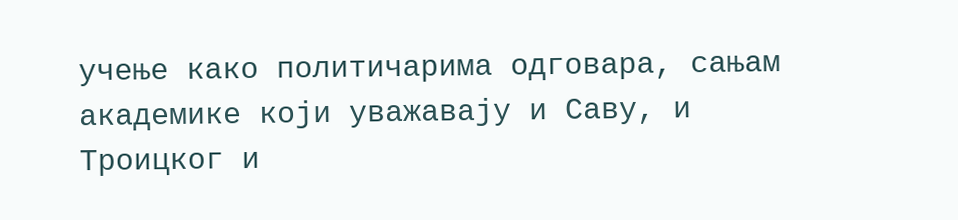учење како политичарима одговара, сањам академике који уважавају и Саву, и Троицког и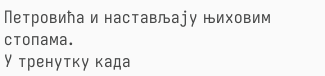Петровића и настављају њиховим стопама.
У тренутку када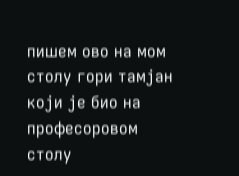пишем ово на мом столу гори тамјан који је био на професоровом столу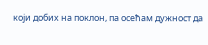који добих на поклон, па осећам дужност да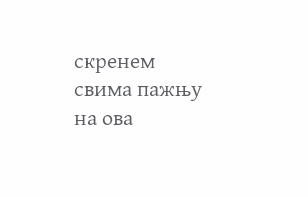скренем свима пажњу на ова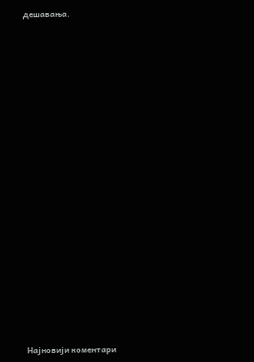дешавања.























Најновији коментари